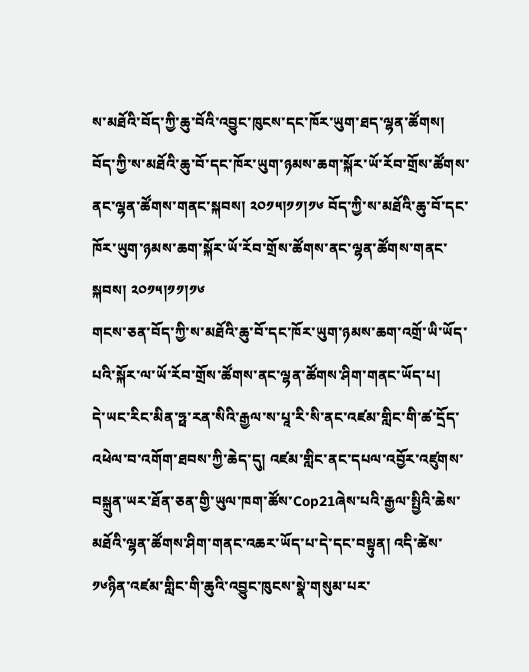ས་མཐོའི་བོད་ཀྱི་ཆུ་བོའི་འབྱུང་ཁུངས་དང་ཁོར་ཡུག་ཐད་ལྷན་ཚོགས།
བོད་ཀྱི་ས་མཐོའི་ཆུ་བོ་དང་ཁོར་ཡུག་ཉམས་ཆག་སྐོར་ཡོ་རོབ་གྲོས་ཚོགས་ནང་ལྷན་ཚོགས་གནང་སྐབས། ༢༠༡༥།༡༡།༡༦ བོད་ཀྱི་ས་མཐོའི་ཆུ་བོ་དང་ཁོར་ཡུག་ཉམས་ཆག་སྐོར་ཡོ་རོབ་གྲོས་ཚོགས་ནང་ལྷན་ཚོགས་གནང་སྐབས། ༢༠༡༥།༡༡།༡༦
གངས་ཅན་བོད་ཀྱི་ས་མཐོའི་ཆུ་བོ་དང་ཁོར་ཡུག་ཉམས་ཆག་འགྲོ་ཡི་ཡོད་པའི་སྐོར་ལ་ཡོ་རོབ་གྲོས་ཚོགས་ནང་ལྷན་ཚོགས་ཤིག་གནང་ཡོད་པ།
དེ་ཡང་རིང་མིན་ཧྥ་རན་སིའི་རྒྱལ་ས་པཱ་རི་སི་ནང་འཛམ་གླིང་གི་ཚ་དྲོད་འཕེལ་བ་འགོག་ཐབས་ཀྱི་ཆེད་དུ། འཛམ་གླིང་ནང་དཔལ་འབྱོར་འཛུགས་བསྐྲུན་ཡར་ཐོན་ཅན་གྱི་ཡུལ་ཁག་ཚོས་Cop21ཞེས་པའི་རྒྱལ་སྤྱིའི་ཆེས་མཐོའི་ལྷན་ཚོགས་ཤིག་གནང་འཆར་ཡོད་པ་དེ་དང་བསྟུན། འདི་ཚེས་༡༦ཉིན་འཛམ་གླིང་གི་ཆུའི་འབྱུང་ཁུངས་སྣེ་གསུམ་པར་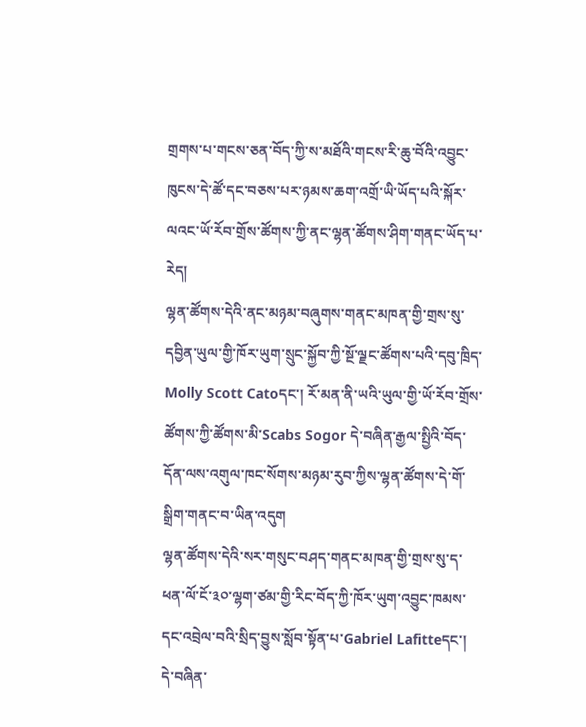གྲགས་པ་གངས་ཅན་བོད་ཀྱི་ས་མཐོའི་གངས་རི་ཆུ་བོའི་འབྱུང་ཁུངས་དེ་ཚོ་དང་བཅས་པར་ཉམས་ཆག་འགྲོ་ཡི་ཡོད་པའི་སྐོར་ལའང་ཡོ་རོབ་གྲོས་ཚོགས་ཀྱི་ནང་ལྷན་ཚོགས་ཤིག་གནང་ཡོད་པ་རེད།
ལྷན་ཚོགས་དེའི་ནང་མཉམ་བཞུགས་གནང་མཁན་གྱི་གྲས་སུ་དབྱིན་ཡུལ་གྱི་ཁོར་ཡུག་སྲུང་སྐྱོབ་ཀྱི་སྔོ་ལྗང་ཚོགས་པའི་དབུ་ཁྲིད་Molly Scott Catoདང་། རོ་མན་ནི་ཡའི་ཡུལ་གྱི་ཡོ་རོབ་གྲོས་ཚོགས་ཀྱི་ཚོགས་མི་Scabs Sogor དེ་བཞིན་རྒྱལ་སྤྱིའི་བོད་དོན་ལས་འགུལ་ཁང་སོགས་མཉམ་རུབ་ཀྱིས་ལྷན་ཚོགས་དེ་གོ་སྒྲིག་གནང་བ་ཡིན་འདུག
ལྷན་ཚོགས་དེའི་སར་གསུང་བཤད་གནང་མཁན་གྱི་གྲས་སུ་ད་ཕན་ལོ་ངོ་༣༠་ལྷག་ཙམ་གྱི་རིང་བོད་ཀྱི་ཁོར་ཡུག་འབྱུང་ཁམས་དང་འབྲེལ་བའི་སྲིད་བྱུས་སློབ་སྟོན་པ་Gabriel Lafitteདང་། དེ་བཞིན་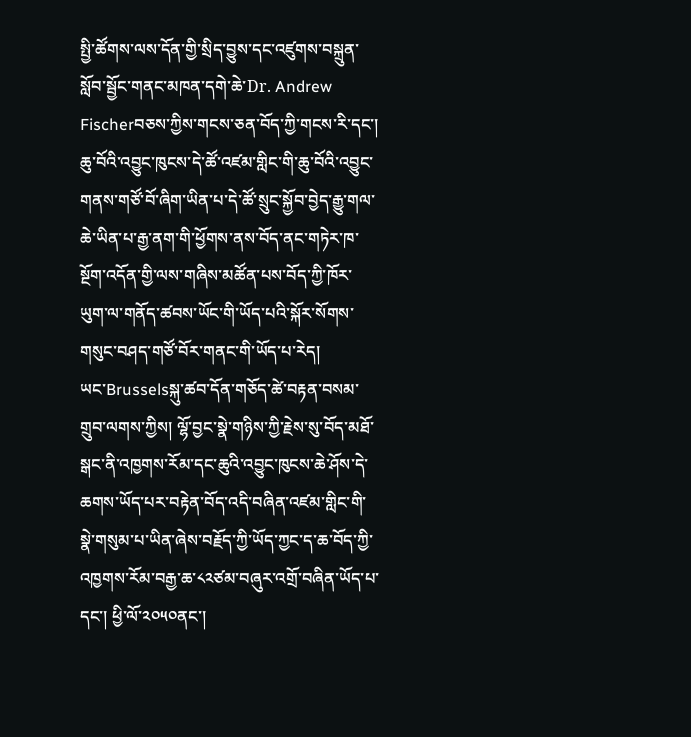སྤྱི་ཚོགས་ལས་དོན་གྱི་སྲིད་བྱུས་དང་འཛུགས་བསྐྲུན་སློབ་སྦྱོང་གནང་མཁན་དགེ་ཆེ་Dr. Andrew Fischerབཅས་ཀྱིས་གངས་ཅན་བོད་ཀྱི་གངས་རི་དང་། ཆུ་བོའི་འབྱུང་ཁུངས་དེ་ཚོ་འཛམ་གླིང་གི་ཆུ་བོའི་འབྱུང་གནས་གཙོ་བོ་ཞིག་ཡིན་པ་དེ་ཚོ་སྲུང་སྐྱོབ་བྱེད་རྒྱུ་གལ་ཆེ་ཡིན་པ་རྒྱ་ནག་གི་ཕྱོགས་ནས་བོད་ནང་གཏེར་ཁ་སྔོག་འདོན་གྱི་ལས་གཞིས་མཚོན་པས་བོད་ཀྱི་ཁོར་ཡུག་ལ་གནོད་ཚབས་ཡོང་གི་ཡོད་པའི་སྐོར་སོགས་གསུང་བཤད་གཙོ་བོར་གནང་གི་ཡོད་པ་རེད།
ཡང་Brusselsསྐུ་ཚབ་དོན་གཅོད་ཚེ་བརྟན་བསམ་གྲུབ་ལགས་ཀྱིས། ལྷོ་བྱང་སྣེ་གཉིས་ཀྱི་རྗེས་སུ་བོད་མཐོ་སྒང་ནི་འཁྱགས་རོམ་དང་ཆུའི་འབྱུང་ཁུངས་ཆེ་ཤོས་དེ་ཆགས་ཡོད་པར་བརྟེན་བོད་འདི་བཞིན་འཛམ་གླིང་གི་སྣེ་གསུམ་པ་ཡིན་ཞེས་བརྗོད་ཀྱི་ཡོད་ཀྱང་ད་ཆ་བོད་ཀྱི་འཁྱགས་རོམ་བརྒྱ་ཆ་༨༢ཙམ་བཞུར་འགྲོ་བཞིན་ཡོད་པ་དང་། ཕྱི་ལོ་༢༠༥༠ནང་།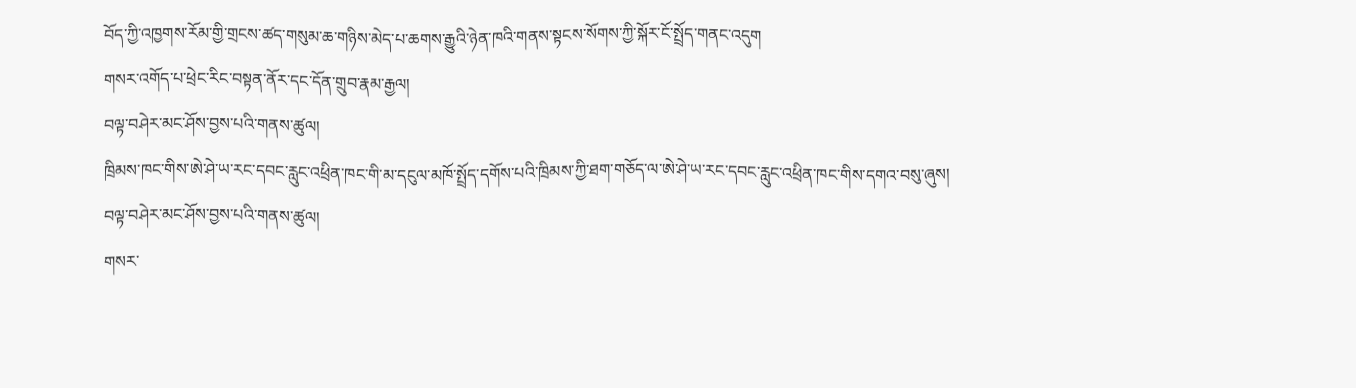བོད་ཀྱི་འཁྱགས་རོམ་གྱི་གྲངས་ཚད་གསུམ་ཆ་གཉིས་མེད་པ་ཆགས་རྒྱུའི་ཉེན་ཁའི་གནས་སྟངས་སོགས་ཀྱི་སྐོར་ངོ་སྤྲོད་གནང་འདུག
གསར་འགོད་པ་ཕྲེང་རིང་བསྟན་ནོར་དང་དོན་གྲུབ་རྣམ་རྒྱལ།
བལྟ་བཤེར་མང་ཤོས་བྱས་པའི་གནས་ཚུལ།
ཁྲིམས་ཁང་གིས་ཨེ་ཤེ་ཡ་རང་དབང་རླུང་འཕྲིན་ཁང་གི་མ་དངུལ་མཁོ་སྤྲོད་དགོས་པའི་ཁྲིམས་ཀྱི་ཐག་གཅོད་ལ་ཨེ་ཤེ་ཡ་རང་དབང་རླུང་འཕྲིན་ཁང་གིས་དགའ་བསུ་ཞུས།
བལྟ་བཤེར་མང་ཤོས་བྱས་པའི་གནས་ཚུལ།
གསར་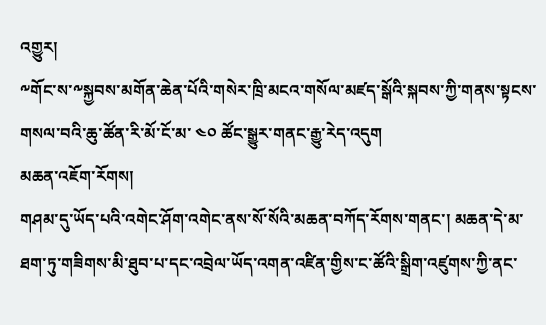འགྱུར།
༸གོང་ས་༸སྐྱབས་མགོན་ཆེན་པོའི་གསེར་ཁྲི་མངའ་གསོལ་མཛད་སྒོའི་སྐབས་ཀྱི་གནས་སྟངས་གསལ་བའི་ཆུ་ཚོན་རི་མོ་ངོ་མ་ ༤༠ ཚོང་སྒྱུར་གནང་རྒྱུ་རེད་འདུག
མཆན་འཇོག་རོགས།
གཤམ་དུ་ཡོད་པའི་འགེང་ཤོག་འགེང་ནས་སོ་སོའི་མཆན་བཀོད་རོགས་གནང་། མཆན་དེ་མ་ཐག་ཏུ་གཟིགས་མི་ཐུབ་པ་དང་འབྲེལ་ཡོད་འགན་འཛིན་གྱིས་ང་ཚོའི་སྒྲིག་འཛུགས་ཀྱི་ནང་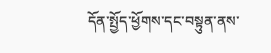དོན་སྤྱོད་ཕྱོགས་དང་བསྟུན་ནས་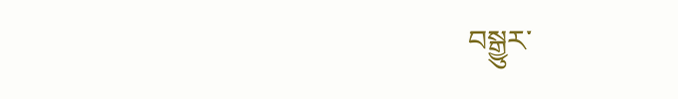བསྒྱུར་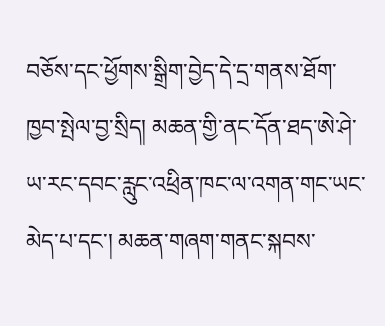བཅོས་དང་ཕྱོགས་སྒྲིག་བྱེད་དེ་དྲ་གནས་ཐོག་ཁྱབ་སྤེལ་བྱ་སྲིད། མཆན་གྱི་ནང་དོན་ཐད་ཨེ་ཤེ་ཡ་རང་དབང་རླུང་འཕྲིན་ཁང་ལ་འགན་གང་ཡང་མེད་པ་དང་། མཆན་གཞག་གནང་སྐབས་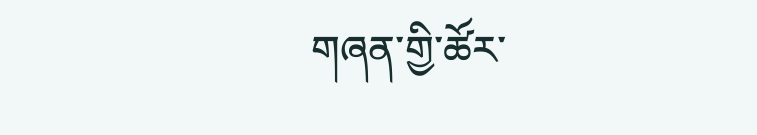གཞན་གྱི་ཚོར་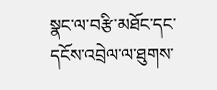སྣང་ལ་བརྩི་མཐོང་དང་དངོས་འབྲེལ་ལ་ཐུགས་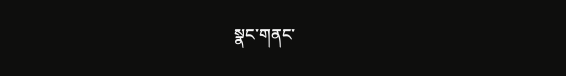སྣང་གནང་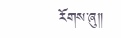རོགས་ཞུ༎